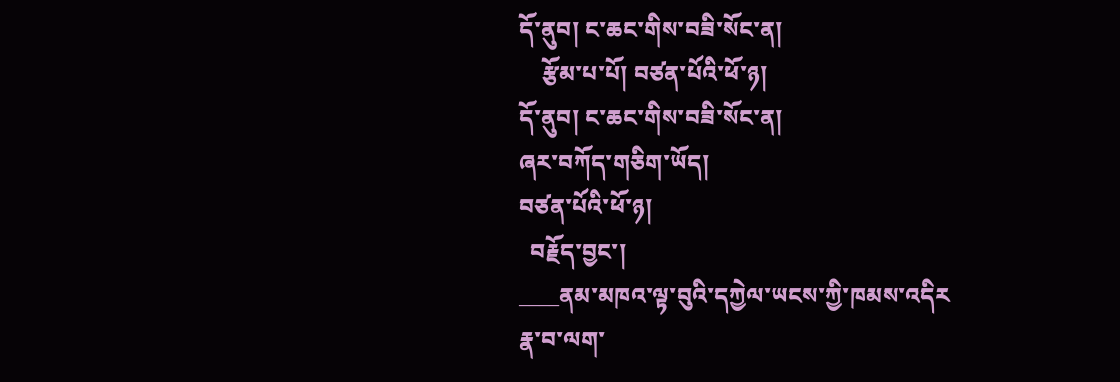དོ་ནུབ། ང་ཆང་གིས་བཟི་སོང་ན།
    རྩོམ་པ་པོ། བཙན་པོའི་ཕོ་ཉ།
དོ་ནུབ། ང་ཆང་གིས་བཟི་སོང་ན།
ཞར་བཀོད་གཅིག་ཡོད།
བཙན་པོའི་ཕོ་ཉ།
  བརྗོད་བྱང་།
____ནམ་མཁའ་ལྟ་བུའི་དཀྱེལ་ཡངས་ཀྱི་ཁམས་འདིར
རྣ་བ་ལག་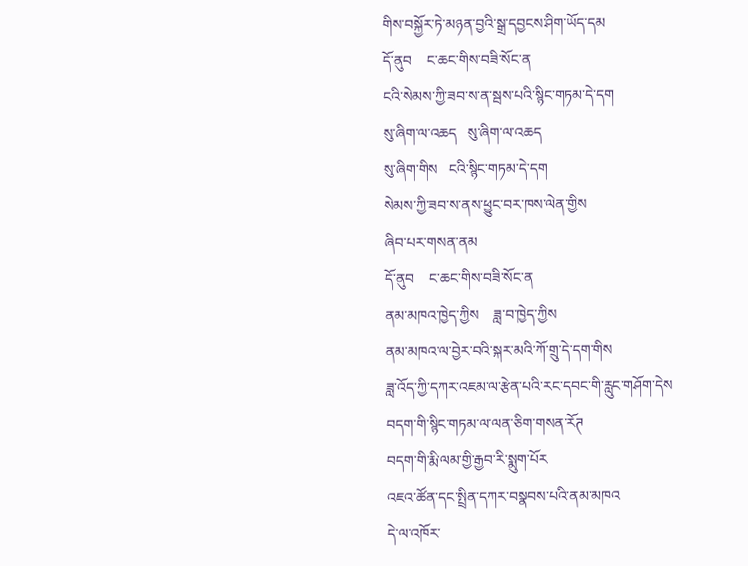གིས་བསྐྱོར་ཏེ་མཉན་བྱའི་སྒྲ་དབྱངས་ཤིག་ཡོད་དམ
དོ་ནུབ    ང་ཆང་གིས་བཟི་སོང་ན
ངའི་སེམས་ཀྱི་ཟབ་ས་ན་སྦས་པའི་སྙིང་གཏམ་དེ་དག
སུ་ཞིག་ལ་འཆད   སུ་ཞིག་ལ་འཆད
སུ་ཞིག་གིས   ངའི་སྙིང་གཏམ་དེ་དག
སེམས་ཀྱི་ཟབ་ས་ནས་ཕྱུང་བར་ཁས་ལེན་གྱིས
ཞིབ་པར་གསན་ནམ
དོ་ནུབ    ང་ཆང་གིས་བཟི་སོང་ན
ནམ་མཁའ་ཁྱེད་ཀྱིས    ཟླ་བ་ཁྱེད་ཀྱིས
ནམ་མཁའ་ལ་བྱེར་བའི་སྐར་མའི་ཀོ་གྲུ་དེ་དག་གིས
ཟླ་འོད་ཀྱི་དཀར་འཇམ་ལ་རྩེན་པའི་རང་དབང་གི་རླུང་གཤོག་དེས
བདག་གི་སྙིང་གཏམ་ལ་ལན་ཅིག་གསན་རོཊ
བདག་གི་རྨི་ལམ་གྱི་རྒྱབ་རི་སྨུག་པོར
འཇའ་ཚོན་དང་སྤྲིན་དཀར་བསྣབས་པའི་ནམ་མཁའ
དེ་ལ་འཁོར་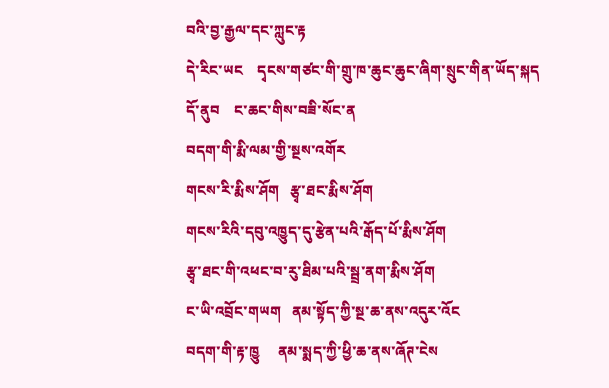བའི་བྱ་རྒྱལ་དང་ཀླུང་རྟ
དེ་རིང་ཡང    དྭངས་གཙང་གི་གྲུ་ཁ་ཆུང་ཆུང་ཞིག་སྲུང་གིན་ཡོད་སྐད
དོ་ནུབ    ང་ཆང་གིས་བཟི་སོང་ན
བདག་གི་རྨི་ལམ་གྱི་སྔས་འགོར
གངས་རི་རྨིས་ཤོག   རྩྭ་ཐང་རྨིས་ཤོག
གངས་རིའི་དབུ་འཁྱུད་དུ་རྩེན་པའི་རྒོད་པོ་རྨིས་ཤོག
རྩྭ་ཐང་གི་འཕང་བ་རུ་ཐིམ་པའི་སྦྲ་ནག་རྨིས་ཤོག
ང་ཡི་འབྲོང་གཡག   ནམ་སྟོད་ཀྱི་སྔ་ཆ་ནས་འདུར་འོང
བདག་གི་རྟ་ཁྱུ     ནམ་སྨད་ཀྱི་ཕྱི་ཆ་ནས་ཞོཊ་ངེས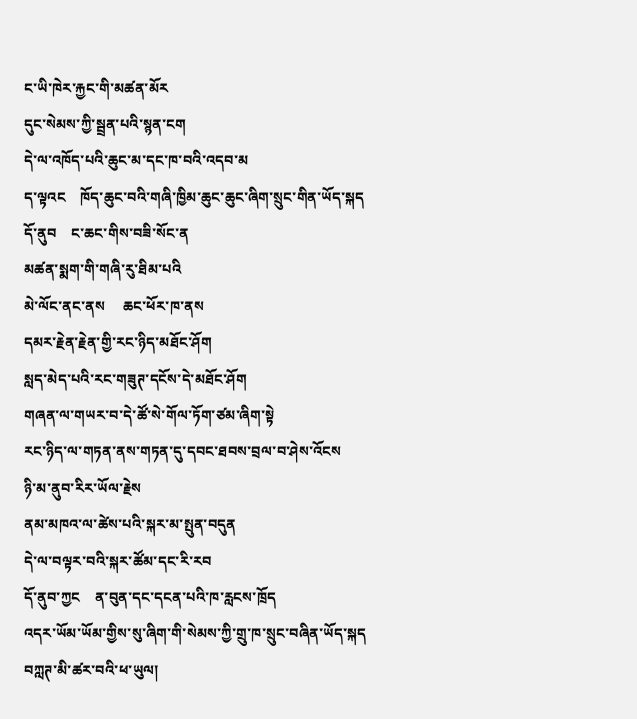ང་ཡི་ཁེར་རྐྱང་གི་མཚན་མོར
དུང་སེམས་ཀྱི་སྦྲན་པའི་སྙན་ངག
དེ་ལ་འཁོད་པའི་ཆུང་མ་དང་ཁ་བའི་འདབ་མ
ད་ལྟའང    ཁོད་ཆུང་བའི་གཞི་ཁྱིམ་ཆུང་ཆུང་ཞིག་སྲུང་གིན་ཡོད་སྐད
དོ་ནུབ    ང་ཆང་གིས་བཟི་སོང་ན
མཚན་སྨག་གི་གཞི་རུ་ཐིམ་པའི
མེ་ལོང་ནང་ནས     ཆང་ཕོར་ཁ་ནས
དམར་རྗེན་རྗེན་གྱི་རང་ཉིད་མཐོང་ཤོག
སླད་མེད་པའི་རང་གཟུཊ་དངོས་དེ་མཐོང་ཤོག
གཞན་ལ་གཡར་བ་དེ་ཚོ་སེ་གོལ་ཏོག་ཙམ་ཞིག་སྟེ
རང་ཉིད་ལ་གཏན་ནས་གཏན་དུ་དབང་ཐབས་བྲལ་བ་ཤེས་འོངས
ཉི་མ་ནུབ་རིར་ཡོལ་རྗེས
ནམ་མཁའ་ལ་ཚེས་པའི་སྐར་མ་སྤུན་བདུན
དེ་ལ་བལྟར་བའི་སྐར་ཚོམ་དང་རི་རབ
དོ་ནུབ་ཀྱང    ན་བུན་དང་དངན་པའི་ཁ་རླངས་ཁྲོད
འདར་ཡོམ་ཡོམ་གྱིས་སུ་ཞིག་གི་སེམས་ཀྱི་གྲུ་ཁ་སྲུང་བཞིན་ཡོད་སྐད
བཀླཊ་མི་ཚར་བའི་ཕ་ཡུལ།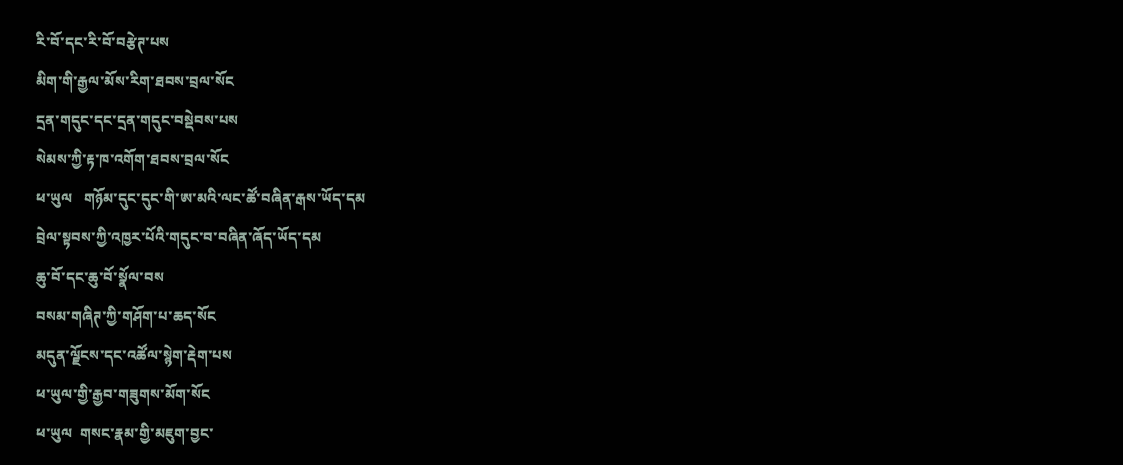རི་བོ་དང་རི་བོ་བརྩེཊ་པས
མིག་གི་རྒྱལ་མོས་རིག་ཐབས་བྲལ་སོང
དྲན་གདུང་དང་དྲན་གདུང་བསྡེབས་པས
སེམས་ཀྱི་རྟ་ཁ་འགོག་ཐབས་བྲལ་སོང
ཕ་ཡུལ   གཉོམ་དུང་དུང་གི་ཨ་མའི་ལང་ཚོ་བཞིན་རྒས་ཡོད་དམ
བྲེལ་སྟབས་ཀྱི་འཁྱར་པོའི་གདུང་བ་བཞིན་ཞོད་ཡོད་དམ
ཆུ་བོ་དང་ཆུ་བོ་སྣོལ་བས
བསམ་གཞིཊ་ཀྱི་གཤོག་པ་ཆད་སོང
མདུན་ལྗོངས་དང་འཚོལ་སྙེག་རྡེག་པས
ཕ་ཡུལ་གྱི་རྒྱབ་གཟུགས་མོག་སོང
ཕ་ཡུལ  གསང་རྣམ་གྱི་མཇུག་བྱང་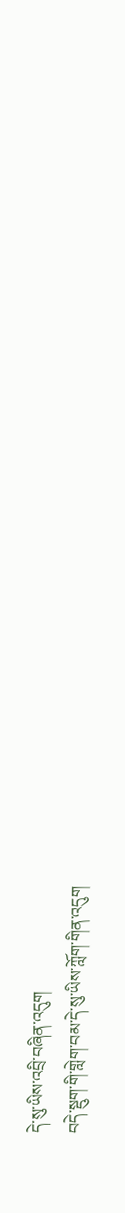དེ་སུ་ཡིས་འབྲི་བཞིན་འདུག
བདེ་སྡུག་གི་གླེག་བམ་དེ་སུ་ཡིས་ཀློག་གིན་འདུག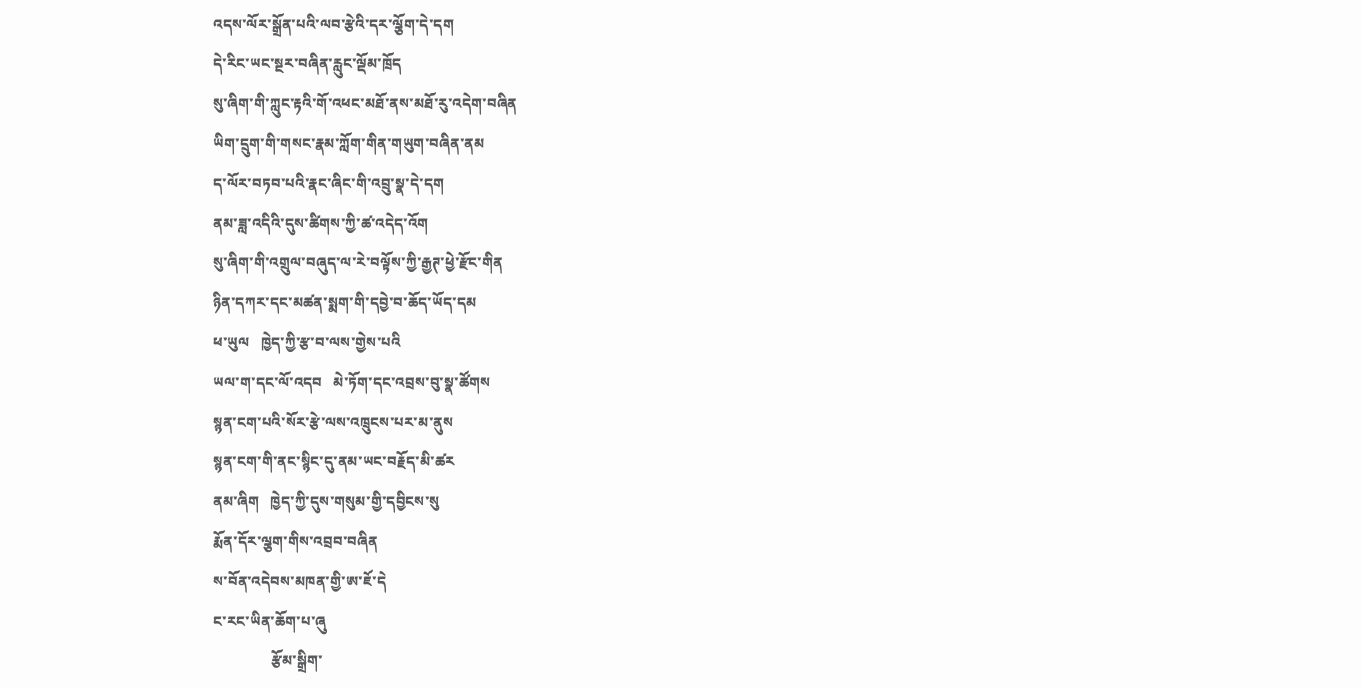འདས་ལོར་སྒྲོན་པའི་ལབ་རྩེའི་དར་ལྕོག་དེ་དག
དེ་རིང་ཡང་སྔར་བཞིན་རླུང་ལྡོམ་ཁྲོད
སུ་ཞིག་གི་ཀླུང་རྟའི་གོ་འཕང་མཐོ་ནས་མཐོ་རུ་འདེག་བཞིན
ཡིག་དྲུག་གི་གསང་རྣམ་ཀློག་གིན་གཡུག་བཞིན་ནམ
ད་ལོར་བཏབ་པའི་རྣང་ཞིང་གི་འབྲུ་སྣ་དེ་དག
ནམ་ཟླ་འདིའི་དུས་ཚིགས་ཀྱི་ཚ་འདེད་འོག
སུ་ཞིག་གི་འགྲུལ་བཞུད་ལ་རེ་བལྟོས་ཀྱི་རྒྱཊ་ཕྱེ་རྫོང་གིན
ཉིན་དཀར་དང་མཚན་སྨག་གི་དབྱེ་བ་ཆོད་ཡོད་དམ
ཕ་ཡུལ   ཁྱེད་ཀྱི་རྩ་བ་ལས་གྱེས་པའི
ཡལ་ག་དང་ལོ་འདབ   མེ་ཏོག་དང་འབྲས་བུ་སྣ་ཚོགས
སྙན་ངག་པའི་སོར་རྩེ་ལས་འཁྲུངས་པར་མ་ནུས
སྙན་ངག་གི་ནང་སྙིང་དུ་ནམ་ཡང་བརྗོད་མི་ཚར
ནམ་ཞིག   ཁྱེད་ཀྱི་དུས་གསུམ་གྱི་དབྱིངས་སུ
རྨོན་དོར་ལྕག་གིས་འབྲབ་བཞིན
ས་བོན་འདེབས་མཁན་གྱི་ཨ་ཇོ་དེ
ང་རང་ཡིན་ཆོག་པ་ཞུ
                རྩོམ་སྒྲིག་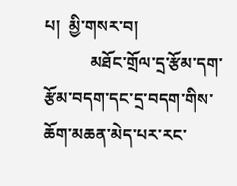པ།  མྱི་གསར་བ།
           མཐོང་གྲོལ་དྲ་རྩོམ་དག་རྩོམ་བདག་དང་དྲ་བདག་གིས་ཆོག་མཆན་མེད་པར་རང་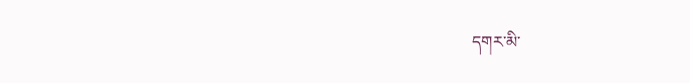དགར་མི་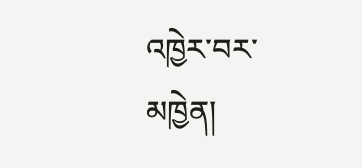འཁྱེར་བར་མཁྱེན།